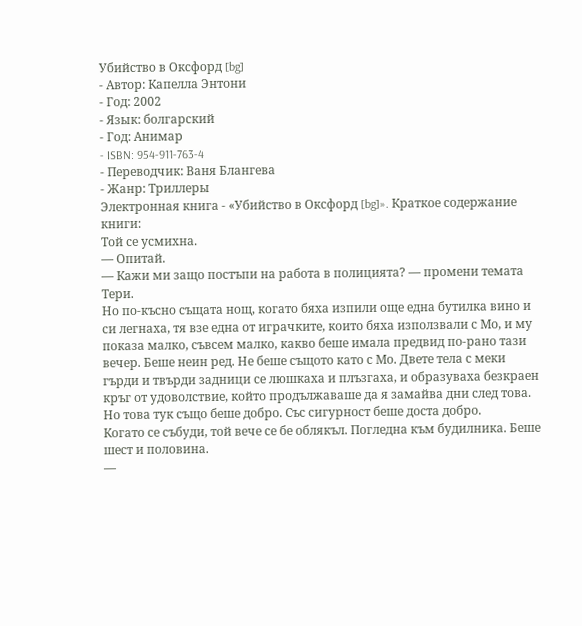Убийство в Оксфорд [bg]
- Автор: Капелла Энтони
- Год: 2002
- Язык: болгарский
- Год: Анимар
- ISBN: 954-911-763-4
- Переводчик: Ваня Блангева
- Жанр: Триллеры
Электронная книга - «Убийство в Оксфорд [bg]». Краткое содержание книги:
Той се усмихна.
— Опитай.
— Кажи ми защо постъпи на работа в полицията? — промени темата Тери.
Но по-късно същата нощ, когато бяха изпили още една бутилка вино и си легнаха, тя взе една от играчките, които бяха използвали с Мо, и му показа малко, съвсем малко, какво беше имала предвид по-рано тази вечер. Беше неин ред. Не беше същото като с Мо. Двете тела с меки гърди и твърди задници се люшкаха и плъзгаха, и образуваха безкраен кръг от удоволствие, който продължаваше да я замайва дни след това. Но това тук също беше добро. Със сигурност беше доста добро.
Когато се събуди, той вече се бе облякъл. Погледна към будилника. Беше шест и половина.
—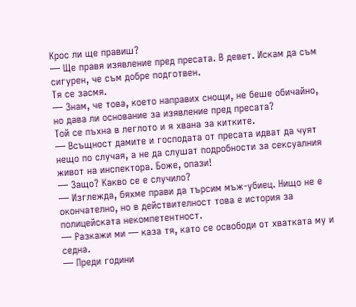Крос ли ще правиш?
— Ще правя изявление пред пресата. В девет. Искам да съм сигурен, че съм добре подготвен.
Тя се засмя.
— Знам, че това, което направих снощи, не беше обичайно, но дава ли основание за изявление пред пресата?
Той се пъхна в леглото и я хвана за китките.
— Всъщност дамите и господата от пресата идват да чуят нещо по случая, а не да слушат подробности за сексуалния живот на инспектора. Боже, опази!
— Защо? Какво се е случило?
— Изглежда, бяхме прави да търсим мъж-убиец. Нищо не е окончателно, но в действителност това е история за полицейската некомпетентност.
— Разкажи ми — каза тя, като се освободи от хватката му и седна.
— Преди години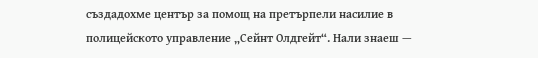създадохме център за помощ на претърпели насилие в полицейското управление „Сейнт Олдгейт“. Нали знаеш —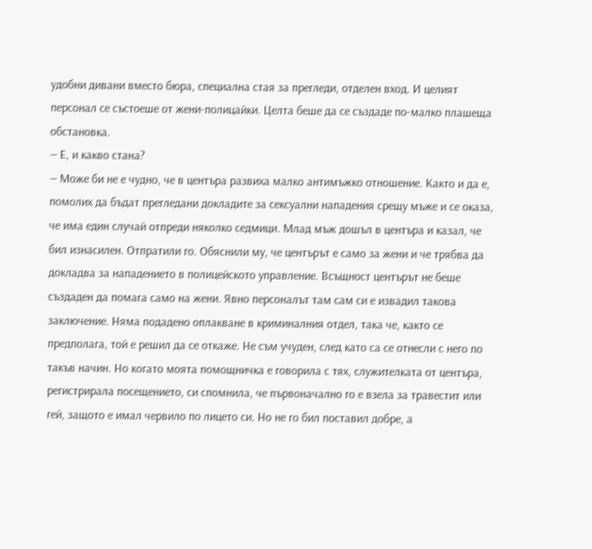удобни дивани вместо бюра, специална стая за прегледи, отделен вход. И целият персонал се състоеше от жени-полицайки. Целта беше да се създаде по-малко плашеща обстановка.
— Е, и какво стана?
— Може би не е чудно, че в центъра развиха малко антимъжко отношение. Както и да е, помолих да бъдат прегледани докладите за сексуални нападения срещу мъже и се оказа, че има един случай отпреди няколко седмици. Млад мъж дошъл в центъра и казал, че бил изнасилен. Отпратили го. Обяснили му, че центърът е само за жени и че трябва да докладва за нападението в полицейското управление. Всъщност центърът не беше създаден да помага само на жени. Явно персоналът там сам си е извадил такова заключение. Няма подадено оплакване в криминалния отдел, така че, както се предполага, той е решил да се откаже. Не съм учуден, след като са се отнесли с него по такъв начин. Но когато моята помощничка е говорила с тях, служителката от центъра, регистрирала посещението, си спомнила, че първоначално го е взела за травестит или гей, защото е имал червило по лицето си. Но не го бил поставил добре, а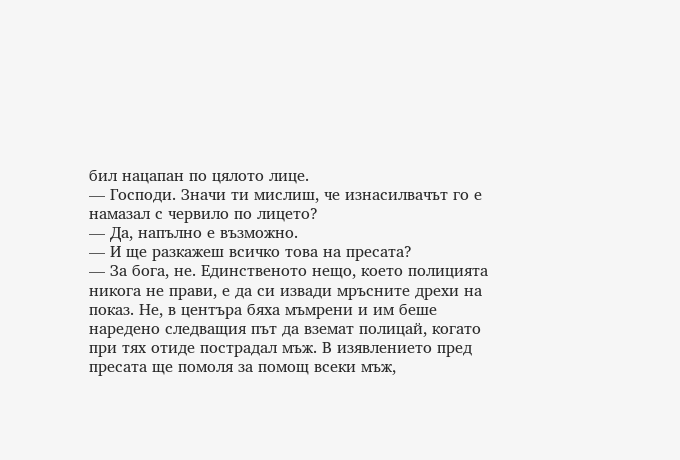бил нацапан по цялото лице.
— Господи. Значи ти мислиш, че изнасилвачът го е намазал с червило по лицето?
— Да, напълно е възможно.
— И ще разкажеш всичко това на пресата?
— За бога, не. Единственото нещо, което полицията никога не прави, е да си извади мръсните дрехи на показ. Не, в центъра бяха мъмрени и им беше наредено следващия път да вземат полицай, когато при тях отиде пострадал мъж. В изявлението пред пресата ще помоля за помощ всеки мъж,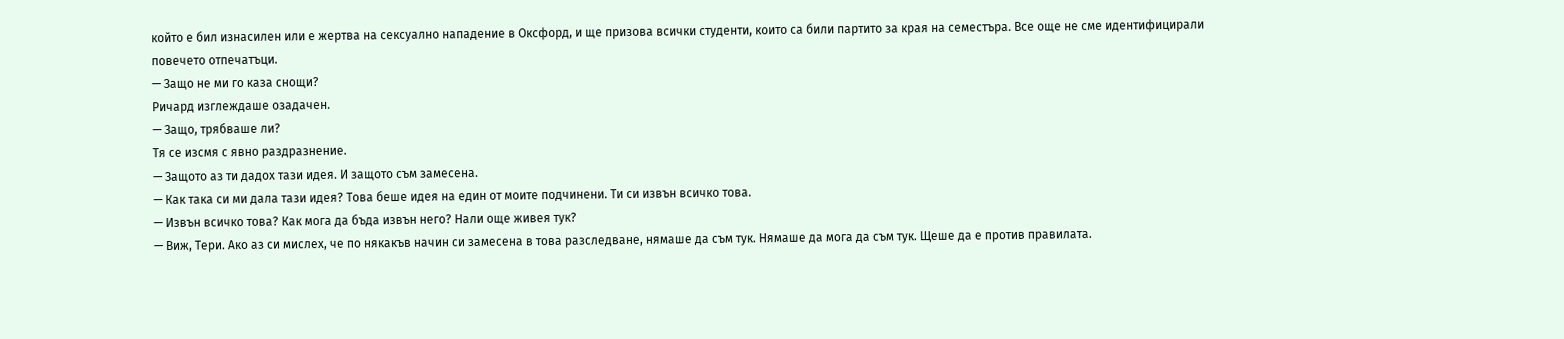който е бил изнасилен или е жертва на сексуално нападение в Оксфорд, и ще призова всички студенти, които са били партито за края на семестъра. Все още не сме идентифицирали повечето отпечатъци.
— Защо не ми го каза снощи?
Ричард изглеждаше озадачен.
— Защо, трябваше ли?
Тя се изсмя с явно раздразнение.
— Защото аз ти дадох тази идея. И защото съм замесена.
— Как така си ми дала тази идея? Това беше идея на един от моите подчинени. Ти си извън всичко това.
— Извън всичко това? Как мога да бъда извън него? Нали още живея тук?
— Виж, Тери. Ако аз си мислех, че по някакъв начин си замесена в това разследване, нямаше да съм тук. Нямаше да мога да съм тук. Щеше да е против правилата.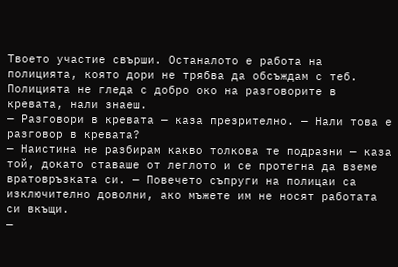Твоето участие свърши. Останалото е работа на полицията, която дори не трябва да обсъждам с теб. Полицията не гледа с добро око на разговорите в кревата, нали знаеш.
— Разговори в кревата — каза презрително. — Нали това е разговор в кревата?
— Наистина не разбирам какво толкова те подразни — каза той, докато ставаше от леглото и се протегна да вземе вратовръзката си. — Повечето съпруги на полицаи са изключително доволни, ако мъжете им не носят работата си вкъщи.
—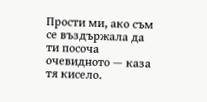Прости ми, ако съм се въздържала да ти посоча очевидното — каза тя кисело.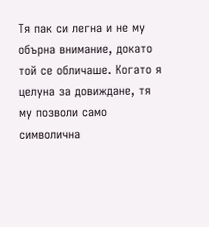Тя пак си легна и не му обърна внимание, докато той се обличаше. Когато я целуна за довиждане, тя му позволи само символична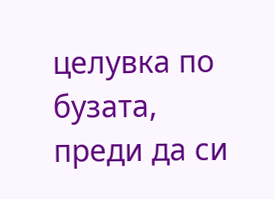целувка по бузата, преди да си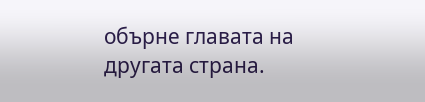обърне главата на другата страна.